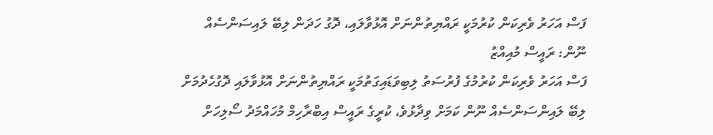ފަސް އަހަރު ވެރިކަން ކުރުމަކީ ރައްޔިތުންނަށް އޮޅުވާލައި، ދޮގު ހަދަން ލިބޭ ލައިސަންސެއް ނޫން: ރައީސް މުއިއްޒު
ފަސް އަހަރު ވެރިކަން ކުރުމުގެ ފުރުސަތު ލިބިވަޑައިގަތުމަކީ ރައްޔިތުންނަށް އޮޅުވާލައި ދޮގުހެދުމަށް ލިބޭ ލައިންސަންސެއް ނޫން ކަމަށް ވިދާޅުވެ، ކުރީގެ ރައީސް އިބްރާހިމް މުހައްމަދު ސޯލިހަށް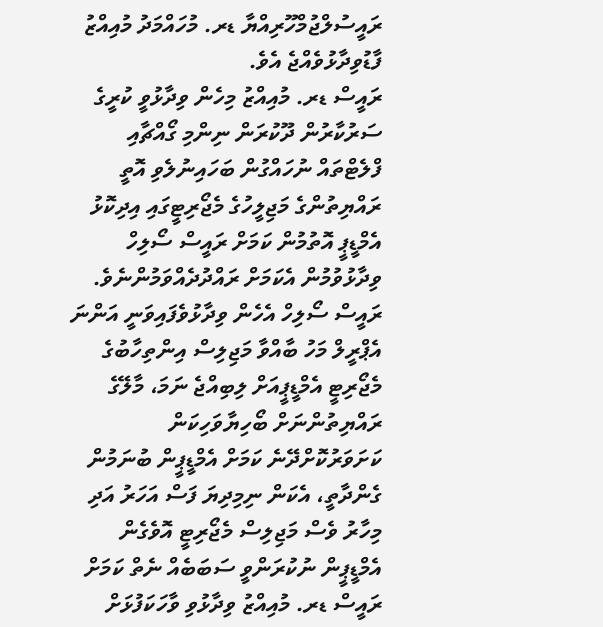ރައީސުލްޖުމްހޫރިއްޔާ ޑރ. މުހައްމަދު މުއިއްޒު ފާޑުވިދާޅުވެއްޖެ އެވެ.
ރައީސް ޑރ. މުއިއްޒު މިހެން ވިދާޅުވީ ކުރީގެ ސަރުކާރުން ދޫކުރަން ނިންމި ގޯއްޗާއި ފްލެޓްތައް ނުހައްގުން ބަހައިނުލެވި އޮތީ ރައްޔިތުންގެ މަޖިލީހުގެ މެޖޯރިޓީގައި އިދިކޮޅު އެމްޑީޕީ އޮތުމުން ކަމަށް ރައީސް ސޯލިހް ވިދާޅުވުމުން އެކަމަށް ރައްދުދެއްވަމުންނެވެ.
ރައީސް ސޯލިހް އެހެން ވިދާޅުވެފައިވަނީ އަންނަ އެޕްރީލް މަހު ބާއްވާ މަޖިލިސް އިންތިހާބުގެ މެޖޯރިޓީ އެމްޑީޕީއަށް ލިބިއްޖެ ނަމަ، މާލޭގެ ރައްޔިތުންނަށް ބޯހިޔާވަހިކަން ކަށަވަރުކޮށްދޭނެ ކަމަށް އެމްޑީޕީން ބުނަމުން ގެންދާތީ، އެކަން ނިމިދިޔަ ފަސް އަހަރު އަދި މިހާރު ވެސް މަޖިލިސް މެޖޯރިޓީ އޮވެގެން އެމްޑީޕީން ނުކުރަންވީ ސަބަބެއް ނެތް ކަމަށް ރައީސް ޑރ. މުއިއްޒު ވިދާޅުވި ވާހަކަފުޅަށް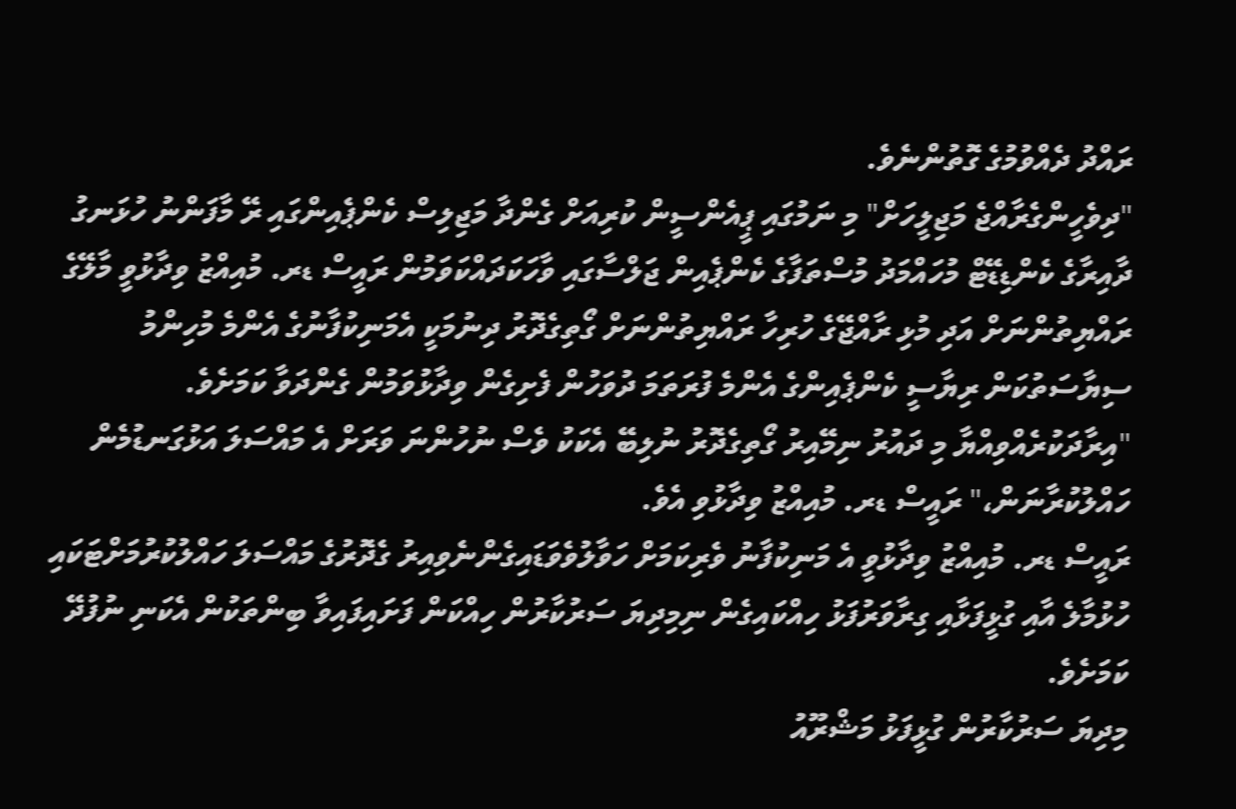ރައްދު ދެއްވުމުގެ ގޮތުންނެވެ.
"ދިވެހީންގެރާއްޖެ މަޖިލީހަށް" މި ނަމުގައި ޕީއެންސީން ކުރިއަށް ގެންދާ މަޖިލިސް ކެންޕެއިންގައި ރޭ މާފަންނު ހުޅަނގު ދާއިރާގެ ކެންޑިޑޭޓް މުހައްމަދު މުސްތަފާގެ ކެންޕެއިން ޖަލްސާގައި ވާހަކަދައްކަވަމުން ރައީސް ޑރ. މުއިއްޒު ވިދާޅުވީ މާލޭގެ ރައްޔިތުންނަށް އަދި މުޅި ރާއްޖޭގެ ހުރިހާ ރައްޔިތުންނަށް ގޯތިގެދޮރު ދިނުމަކީ އެމަނިކުފާނުގެ އެންމެ މުހިންމު ސިޔާސަތުކަން ރިޔާސީ ކެންޕެއިންގެ އެންމެ ފުރަތަމަ ދުވަހުން ފެށިގެން ވިދާޅުވަމުން ގެންދަވާ ކަމަށެވެ.
"އިރާދަކުރެއްވިއްޔާ މި ދައުރު ނިމޭއިރު ގޯތިގެދޮރު ނުލިބޭ އެކަކު ވެސް ނުހުންނަ ވަރަށް އެ މައްސަލަ އަޅުގަނޑުމެން ހައްލުކުރާނަން،" ރައީސް ޑރ. މުއިއްޒު ވިދާޅުވި އެވެ.
ރައީސް ޑރ. މުއިއްޒު ވިދާޅުވީ އެ މަނިކުފާނު ވެރިކަމަށް ހަވާލުވެވަޑައިގެންނެވިއިރު ގެދޮރުގެ މައްސަލަ ހައްލުކުރުމަށްޓަކައި ހުޅުމާލެ އާއި ގުޅީފަޅާއި ގިރާވަރުފަޅު ހިއްކައިގެން ނިމިދިޔަ ސަރުކާރުން ހިއްކަން ފަށައިފައިވާ ބިންތަކުން އެކަނި ނުފުދޭ ކަމަށެވެ.
މިދިޔަ ސަރުކާރުން ގުޅީފަޅު މަޝްރޫއު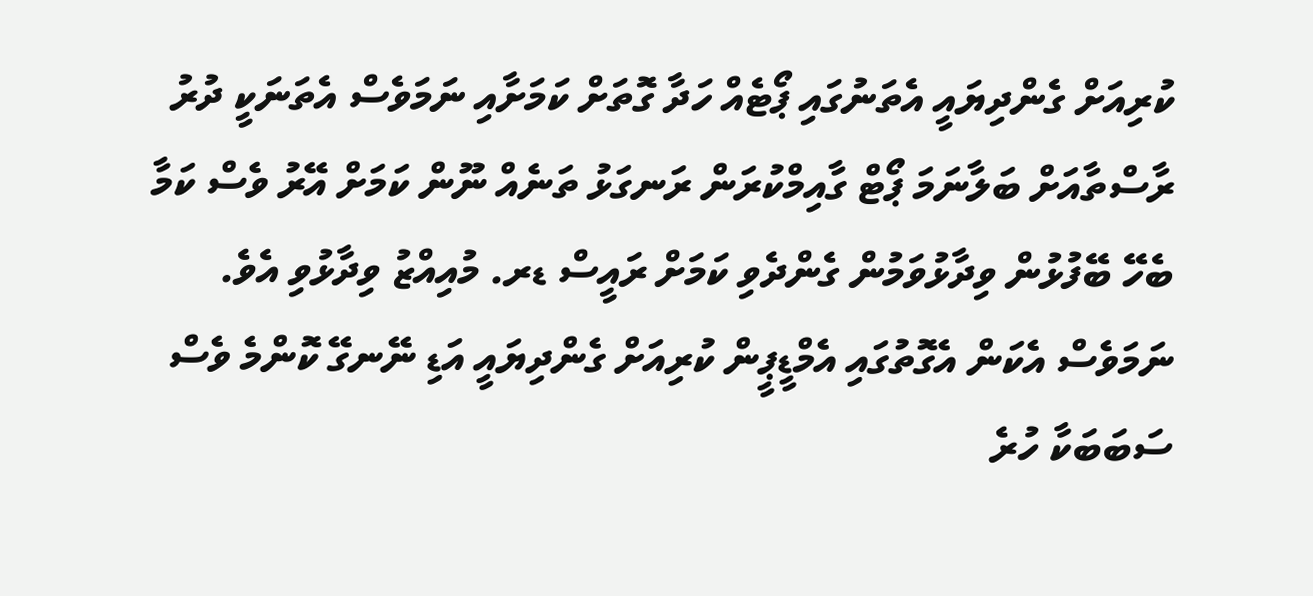ކުރިއަށް ގެންދިޔައީ އެތަނުގައި ޕޯޓެއް ހަދާ ގޮތަށް ކަމަށާއި ނަމަވެސް އެތަނަކީ ދުރު ރާސްތާއަށް ބަލާނަމަ ޕޯޓް ގާއިމްކުރަން ރަނގަޅު ތަނެއް ނޫން ކަމަށް އޭރު ވެސް ކަމާ ބެހޭ ބޭފުޅުން ވިދާޅުވަމުން ގެންދެވި ކަމަށް ރައީސް ޑރ. މުއިއްޒު ވިދާޅުވި އެވެ. ނަމަވެސް އެކަން އެގޮތުގައި އެމްޑީޕީން ކުރިއަށް ގެންދިޔައީ އަޑި ނޭނގޭ ކޮންމެ ވެސް ސަބަބަކާ ހުރެ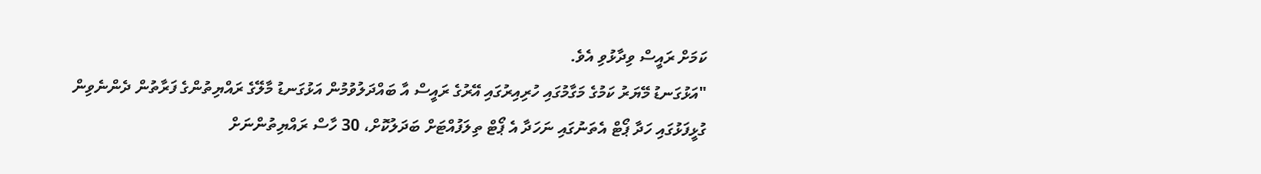ކަމަށް ރައީސް ވިދާޅުވި އެވެ.
"އަޅުގަނޑު މޭޔަރު ކަމުގެ މަގާމުގައި ހުރިއިރުގައި އޭރުގެ ރައީސް އާ ބައްދަލުވުމުން އަޅުގަނޑު މާލޭގެ ރައްޔިތުންގެ ފަރާތުން ދެންނެވިން ގުޅީފަޅުގައި ހަދާ ޕޯޓް އެތަނުގައި ނަހަދާ އެ ޕޯޓް ތިލަފުއްޓަށް ބަދަލުކޮށް، 30 ހާސް ރައްޔިތުންނަށް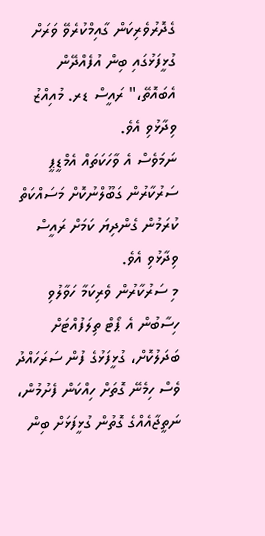ގެދޮރުވެރިކަން ގާއިމްކުރެވޭ ވަރަށް ގުޅީފަޅުގައި ބިން އުފެއްދޭން އެބައޮތޭ،" ރައީސް ޑރ. މުއިއްޒު ވިދާޅުވި އެވެ.
ނަމަވެސް އެ ވާހަކަތައް އެމްޑީޕީ ސަރުކާރުން ގަބޫލްނުކޮށް މަސައްކަތް ކުރަމުން ގެންދިޔަ ކަމަށް ރައީސް ވިދާޅުވި އެވެ.
މި ސަރުކާރުން ވެރިކަމާ ހަވާލުވި ހިސާބުން އެ ޕޯޓް ތިލަފުއްޓަށް ބަދަލުކޮށް، ގުޅީފަޅުގެ ފުން ސަރަހައްދު ވެސް ހިމެނޭ ގޮތަށް ހިއްކަން ފެށުމުން، ނަތީޖާއެއްގެ ގޮތުން ގުޅީފަޅަށް ބިން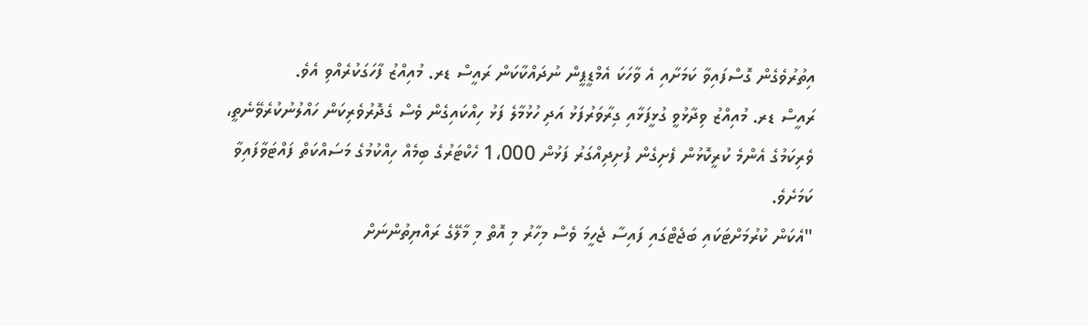އިތުރުވެގެން ގޮސްފައިވާ ކަމަށާއި އެ ވާހަކަ އެމްޑީޕީން ނުދައްކާކަން ރައީސް ޑރ. މުއިއްޒު ފާހަގަކުރެއްވި އެވެ.
ރައީސް ޑރ. މުއިއްޒު ވިދާޅުވީ ގުޅީފަޅާއި ގިރާވަރުފަޅު އަދި ހުޅުމާލެ ފަޅު ހިއްކައިގެން ވެސް ގެދޮރުވެރިކަން ހައްލުނުކުރެވޭނެތީ، ވެރިކަމުގެ އެންމެ ކުރީކޮޅުން ފެށިގެން ފުށިދިއްގަރު ފަޅުން 1،000 ހެކްޓަރުގެ ބިމެއް ހިއްކުމުގެ މަސައްކަތް ފައްޓަވާފައިވާ ކަމަށެވެ.
"އެކަން ކުރުމަށްޓަކައި ބަޖެޓްގައި ފައިސާ ޖެހީމަ ވެސް މިހާރު މި އޮތް މި މާލޭގެ ރައްޔިތުންނަށް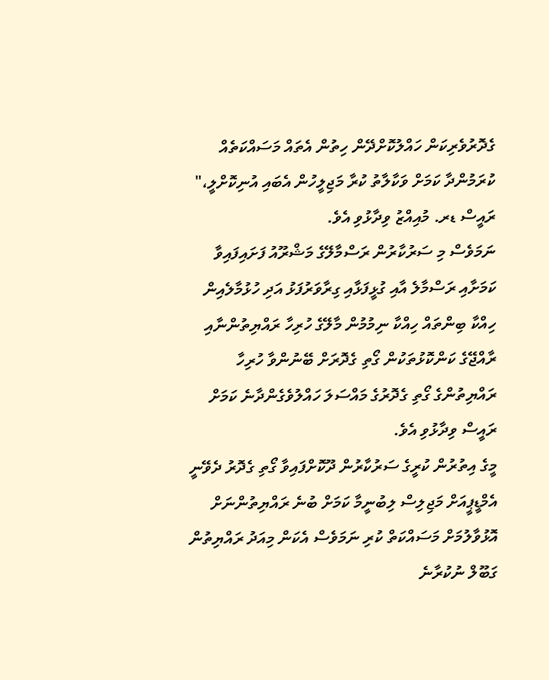ގެދޮރުވެރިކަން ހައްލުކޮށްދޭން ހިތުން އެތައް މަސައްކަތެއް ކުރަމުންދާ ކަމަށް ވަކާލާތު ކުރާ މަޖިލީހުން އެބައި އުނިކޮށްލީ،" ރައީސް ޑރ. މުއިއްޒު ވިދާޅުވި އެވެ.
ނަމަވެސް މި ސަރުކާރުން ރަސްމާލޭގެ މަޝްރޫއު ފަށައިފައިވާ ކަމަށާއި ރަސްމާލެ އާއި ގުޅީފަޅާއި ގިރާވަރުފަޅު އަދި ހުޅުމާލެއިން ހިއްކާ ބިންތައް ހިއްކާ ނިމުމުން މާލޭގެ ހުރިހާ ރައްޔިތުންނާއި ރާއްޖޭގެ ކަންކޮޅުތަކުން ގޯތި ގެދޮރަށް ބޭނުންވާ ހުރިހާ ރައްޔިތުންގެ ގޯތި ގެދޮރުގެ މައްސަލަ ހައްލުވެގެންދާނެ ކަމަށް ރައީސް ވިދާޅުވި އެވެ.
މީގެ އިތުރުން ކުރީގެ ސަރުކާރުން ދޫކޮށްފައިވާ ގޯތި ގެދޮރު ދެވޭނީ އެމްޑީޕީއަށް މަޖިލިސް ލިބުނީމާ ކަމަށް ބުނެ ރައްޔިތުންނަށް އޮޅުވާލުމަށް މަސައްކަތް ކުރި ނަމަވެސް އެކަން މިއަދު ރައްޔިތުން ގަބޫލް ނުކުރާނެ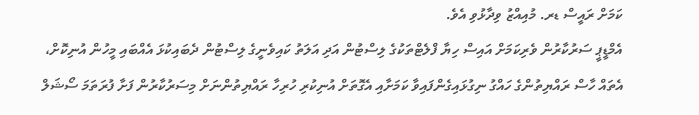ކަމަށް ރައީސް ޑރ. މުއިއްޒު ވިދާޅުވި އެވެ.
އެމްޑީޕީ ސަރުކާރުން ވެރިކަމަށް އައިސް ހިޔާ ފްލެޓްތަކުގެ ލިސްޓުން އަދި އަލަތު ކައިވެނީގެ ލިސްޓުން ދެބައިކުޅަ އެއްބައި މީހުން އުނިކޮށް، އެތައް ހާސް ރައްޔިތުންގެ ހައްގު ނިގުޅައިގެންފައިވާ ކަމަށާއި އެގޮތަށް އުނިކުރި ހުރިހާ ރައްޔިތުންނަށް މިސަރުކާރުން ފަށާ ފުރަތަމަ ސޯޝަލް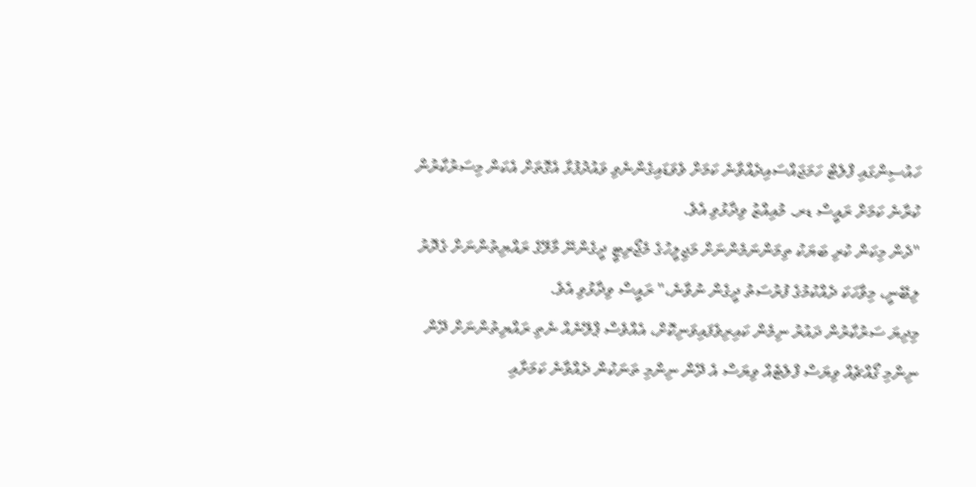ހައުސިންގައި ފްލެޓް ހަމަޖައްސައިދެއްވާނެ ކަމަށް ވެވަޑައިގެންނެވި ވައުދުފުޅާ އެގޮތަށް އެކަން މިސަރުކާރުން ކުރާނެ ކަމަށް ރައީސް ޑރ. މުއިއްޒު ވިދާޅުވި އެވެ.
"ދެން މިކަން ކުރި ބަޔަކު ތިމަންނަމެންނަށް މަޖިލީހުގެ މެޖޯރިޓީ ދީގެންނޭ މާލޭގެ ރައްޔިތުންނަށް ގެދޮރު ލިބޭނީ، މިވާހަކަ ދެއްކުމުގެ ފުރުސަތު ދީގެން ނުވާނެ،" ރައީސް ވިދާޅުވި އެވެ.
މިދިޔަ ސަރުކާރުން ދައުރު ނިމެން ކައިރިވެފައިވަނިކޮށް، އެއްވެސް ޕްލޭނެއް ނެތި ރައްޔިތުންނަށް ދޭން ނިންމި ގޯއްޗެއް ވިޔަސް ފްލެޓެއް ވިޔަސް އެ ދޭން ނިންމި ތަނަކުން ދެއްވާނެ ކަމަށާއި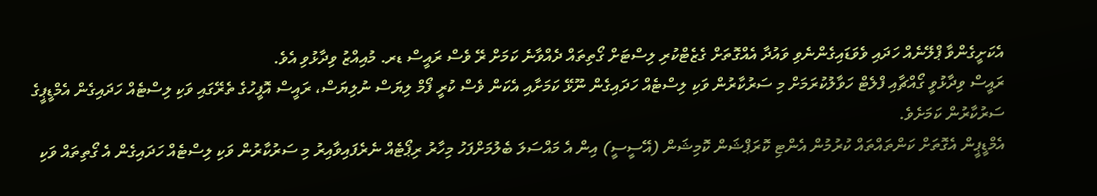އެކަށީގެންވާ ޕްލޭނެއް ހަދައި ވެވަޑައިގެންނެވި ވައުދާ އެއްގޮތަށް ގެޒެޓްކުރި ލިސްޓަށް ގޯތިތައް ދެއްވާނެ ކަމަށް ރޭ ވެސް ރައީސް ޑރ. މުއިއްޒު ވިދާޅުވި އެވެ.
ރައީސް ވިދާޅުވީ ގޯއްޗާއި ފްލެޓް ހަވާލުކުރަމަށް މި ސަރުކާރުން ވަކި ލިސްޓެއް ހަދައިގެން ނޫޅޭ ކަމަށާއި އެކަން ވެސް ކުރީ ފޯމް ލިޔަސް ނުލިޔަސް، ރައީސް އޮފީހުގެ ތެރޭގައި ވަކި ލިސްޓެއް ހަދައިގެން އެމްޑީޕީގެ ސަރުކާރުން ކަމަށެވެ.
އެމްޑީޕީން އެގޮތަށް ކަންތައްތައް ކުރުމުން އެންޓި ކޮރަޕްޝަން ކޮމިޝަން (އޭސީސީ) އިން އެ މައްސަލަ ބެލުމަށްފަހު މިހާރު ރިޕޯޓެއް ނެރެފައިވާއިރު މި ސަރުކާރުން ވަކި ލިސްޓެއް ހަދައިގެން އެ ގޯތިތައް ވަކި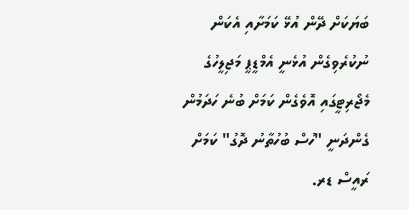ބަޔަކަށް ދޭން އުޅޭ ކަމަށާއި އެކަން ނުކުރެވިގެން އުޅެނީ އެމްޑީޕީ މަޖިލީހުގެ މެޖޯރިޓީގައި އޮވެގެން ކަމަށް ބުނެ ހަދަމުން ގެންދަނީ "ހުސް ބުހުތާނު ދޮގު" ކަމަށް ރައީސް ޑރ.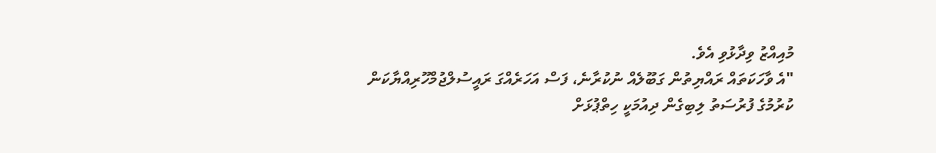މުއިއްޒު ވިދާޅުވި އެވެ.
"އެ ވާހަކަތައް ރައްޔިތުން ގަބޫލެއް ނުކުރާނެ، ފަސް އަހަރެއްގަ ރައީސުލްޖުމްހޫރިއްޔާކަން ކުރުމުގެ ފުރުސަތު ލިބިގެން ދިއުމަކީ ހިތްޕުޅަށް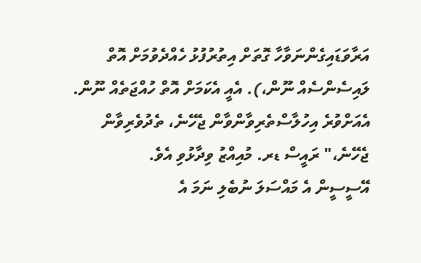އަރާވަޑައިގެންނަވާހާ ގޮތަށް އިތުރުފުޅު ހެއްދެވުމަށް އޮތް ލައިސެންސެއް ނޫން،). އެއީ އެކަމަށް އޮތް ހުއްޖަތެއް ނޫން. އެއަށްވުރެ އިހުލާސްތެރިވާންވާން ޖެހޭނެ، ތެދުވެރިވާން ޖެހޭނެ،" ރައީސް ޑރ. މުއިއްޒު ވިދާޅުވި އެވެ.
އޭސީސީން އެ މައްސަލަ ނުބެލި ނަމަ އެ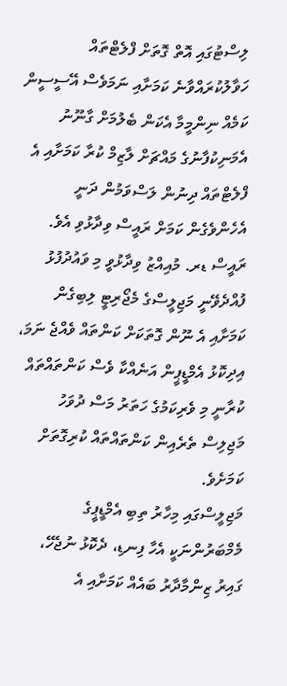ލިސްޓުގައި އޮތް ގޮތަށް ފްލެޓްތައް ހަވާލުކުރައްވާނެ ކަމަށާއި ނަމަވެސް އޭސީސީން ކަމެއް ނިންމީމާ އެކަން ބެލުމަށް ގާނޫނު އެމަނިކުފާނުގެ މައްޗަށް ލާޒިމް ކުރާ ކަމަށާއި އެ ފްލެޓްތައް ދިނުން ލަސްވަމުން ދަނީ އެހެންވެގެން ކަމަށް ރައީސް ވިދާޅުވި އެވެ.
ރައީސް ޑރ. މުއިއްޒު ވިދާޅުވީ މި ވައުދުފުޅު ފުއްދެވޭނީ މަޖިލީސްގެ މެޖޯރިޓީ ލިބިގެން ކަމަށާއި އެ ނޫން ގޮތަކަށް ކަންތައް ވެއްޖެ ނަމަ، އިދިކޮޅު އެމްޑީޕީން އަނެއްކާ ވެސް ކަންތައްތައް ކުރާނީ މި ވެރިކަމުގެ ހަތަރު މަސް ދުވަހު މަޖިލިސް ތެރެއިން ކަންތައްތައް ކުރިގޮތަށް ކަމަށެވެ.
މަޖިލީސްގައި މިހާރު ތިބި އެމްޑީޕީގެ މެމްބަރުންނަކީ އެހާ ފިނޑި، ދެކޮޅު ނުޖެހޭ، ގައިރު ޒިންމާދާރު ބައެއް ކަމަށާއި އެ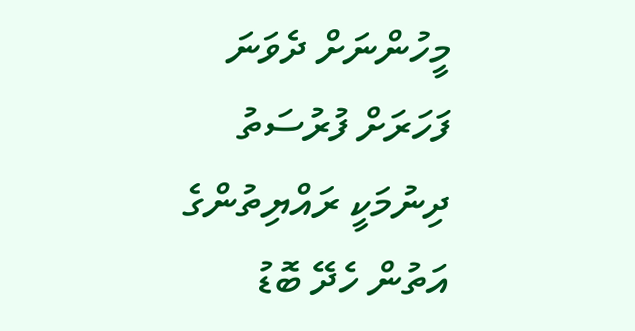މީހުންނަށް ދެވަނަ ފަހަރަށް ފުރުސަތު ދިނުމަކީ ރައްޔިތުންގެ އަތުން ހެދޭ ބޮޑު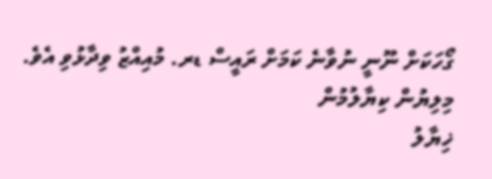ގޯހަކަށް ނޫނީ ނުވާނެ ކަމަށް ރައީސް ޑރ. މުއިއްޒު ވިދާޅުވި އެވެ.
މިލިޔުން ކިޔާލުމުން
ޚިޔާލު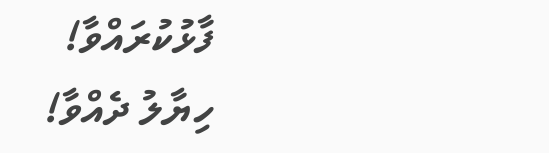ފާޅުކުރައްވާ!
ހިޔާލު ދެއްވާ!